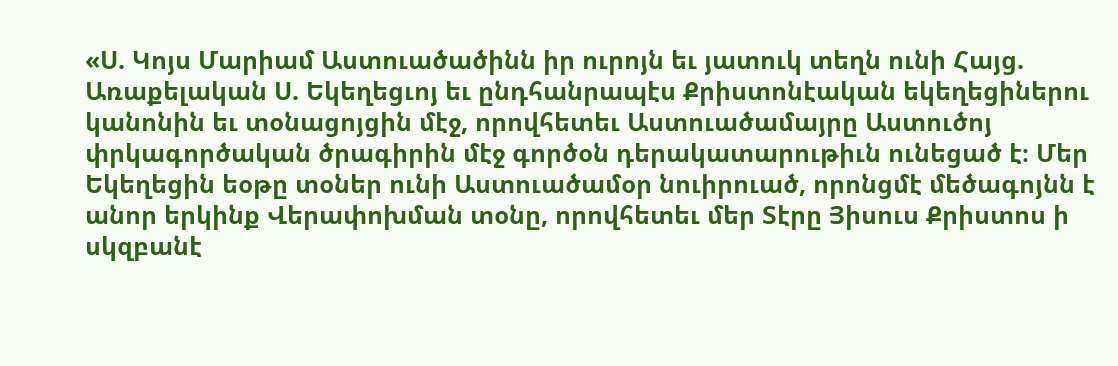«Ս. Կոյս Մարիամ Աստուածածինն իր ուրոյն եւ յատուկ տեղն ունի Հայց. Առաքելական Ս. Եկեղեցւոյ եւ ընդհանրապէս Քրիստոնէական եկեղեցիներու կանոնին եւ տօնացոյցին մէջ, որովհետեւ Աստուածամայրը Աստուծոյ փրկագործական ծրագիրին մէջ գործօն դերակատարութիւն ունեցած է։ Մեր Եկեղեցին եօթը տօներ ունի Աստուածամօր նուիրուած, որոնցմէ մեծագոյնն է անոր երկինք Վերափոխման տօնը, որովհետեւ մեր Տէրը Յիսուս Քրիստոս ի սկզբանէ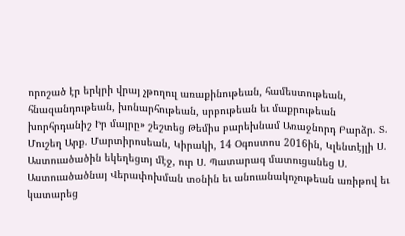որոշած էր երկրի վրայ չթողուլ առաքինութեան, համեստութեան, հնազանդութեան, խոնարհութեան, սրբութեան եւ մաքրութեան խորհրդանիշ Իր մայրը» շեշտեց Թեմիս բարեխնամ Առաջնորդ Բարձր. Տ. Մուշեղ Արք. Մարտիրոսեան, Կիրակի, 14 Օգոստոս 2016ին, Կլենտէյլի Ս. Աստուածածին եկեղեցւոյ մէջ, ուր Ս. Պատարագ մատուցանեց Ս. Աստուածածնայ Վերափոխման տօնին եւ անուանակոչութեան առիթով եւ կատարեց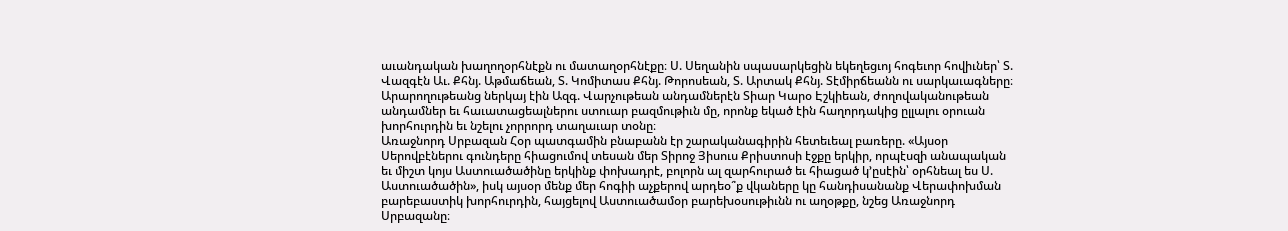աւանդական խաղողօրհնէքն ու մատաղօրհնէքը։ Ս. Սեղանին սպասարկեցին եկեղեցւոյ հոգեւոր հովիւներ՝ Տ. Վազգէն Աւ. Քհնյ. Աթմաճեան, Տ. Կոմիտաս Քհնյ. Թորոսեան, Տ. Արտակ Քհնյ. Տէմիրճեանն ու սարկաւագները։
Արարողութեանց ներկայ էին Ազգ. Վարչութեան անդամներէն Տիար Կարօ Էշկիեան, ժողովականութեան անդամներ եւ հաւատացեալներու ստուար բազմութիւն մը, որոնք եկած էին հաղորդակից ըլլալու օրուան խորհուրդին եւ նշելու չորրորդ տաղաւար տօնը։
Առաջնորդ Սրբազան Հօր պատգամին բնաբանն էր շարականագիրին հետեւեալ բառերը. «Այսօր Սերովբէներու գունդերը հիացումով տեսան մեր Տիրոջ Յիսուս Քրիստոսի էջքը երկիր, որպէսզի անապական եւ միշտ կոյս Աստուածածինը երկինք փոխադրէ, բոլորն ալ զարհուրած եւ հիացած կ’ըսէին՝ օրհնեալ ես Ս. Աստուածածին», իսկ այսօր մենք մեր հոգիի աչքերով արդեօ՞ք վկաները կը հանդիսանանք Վերափոխման բարեբաստիկ խորհուրդին, հայցելով Աստուածամօր բարեխօսութիւնն ու աղօթքը, նշեց Առաջնորդ Սրբազանը։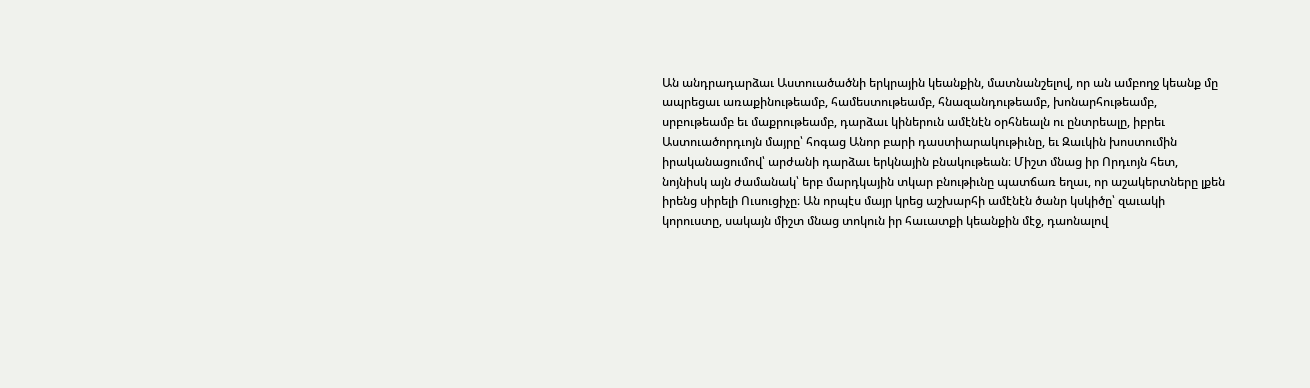Ան անդրադարձաւ Աստուածածնի երկրային կեանքին, մատնանշելով, որ ան ամբողջ կեանք մը ապրեցաւ առաքինութեամբ, համեստութեամբ, հնազանդութեամբ, խոնարհութեամբ, սրբութեամբ եւ մաքրութեամբ, դարձաւ կիներուն ամէնէն օրհնեալն ու ընտրեալը, իբրեւ Աստուածորդւոյն մայրը՝ հոգաց Անոր բարի դաստիարակութիւնը, եւ Զաւկին խոստումին իրականացումով՝ արժանի դարձաւ երկնային բնակութեան։ Միշտ մնաց իր Որդւոյն հետ, նոյնիսկ այն ժամանակ՝ երբ մարդկային տկար բնութիւնը պատճառ եղաւ, որ աշակերտները լքեն իրենց սիրելի Ուսուցիչը։ Ան որպէս մայր կրեց աշխարհի ամէնէն ծանր կսկիծը՝ զաւակի կորուստը, սակայն միշտ մնաց տոկուն իր հաւատքի կեանքին մէջ, դաոնալով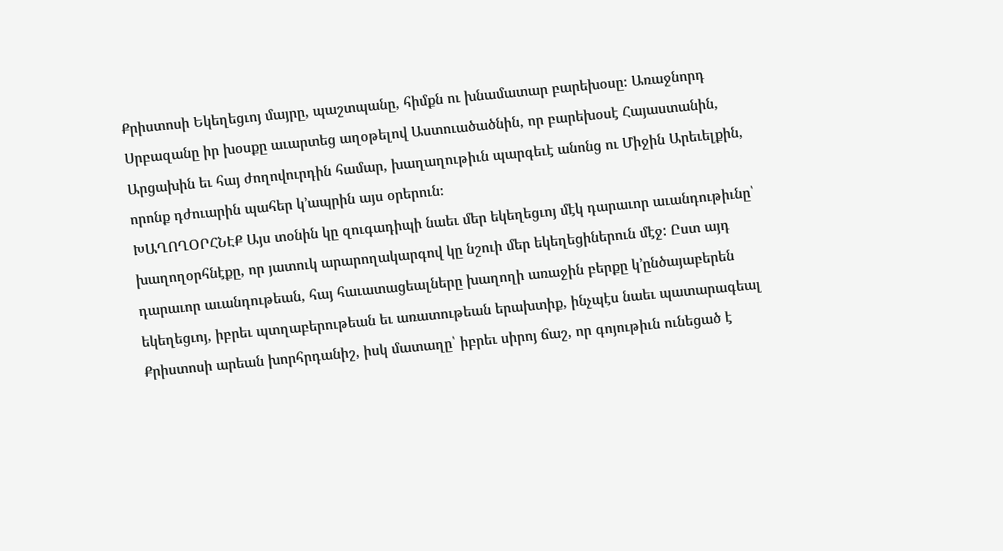Քրիստոսի Եկեղեցւոյ մայրը, պաշտպանը, հիմքն ու խնամատար բարեխօսը։ Առաջնորդ Սրբազանը իր խօսքը աւարտեց աղօթելով Աստուածածնին, որ բարեխօսէ Հայաստանին, Արցախին եւ հայ ժողովուրդին համար, խաղաղութիւն պարգեւէ անոնց ու Միջին Արեւելքին, որոնք դժուարին պահեր կ’ապրին այս օրերուն։
ԽԱՂՈՂՕՐՀՆԷՔ Այս տօնին կը զուգադիպի նաեւ մեր եկեղեցւոյ մէկ դարաւոր աւանդութիւնը՝ խաղողօրհնէքը, որ յատուկ արարողակարգով կը նշուի մեր եկեղեցիներուն մէջ: Ըստ այդ դարաւոր աւանդութեան, հայ հաւատացեալները խաղողի առաջին բերքը կ’ընծայաբերեն եկեղեցւոյ, իբրեւ պտղաբերութեան եւ առատութեան երախտիք, ինչպէս նաեւ պատարագեալ Քրիստոսի արեան խորհրդանիշ, իսկ մատաղը՝ իբրեւ սիրոյ ճաշ, որ գոյութիւն ունեցած է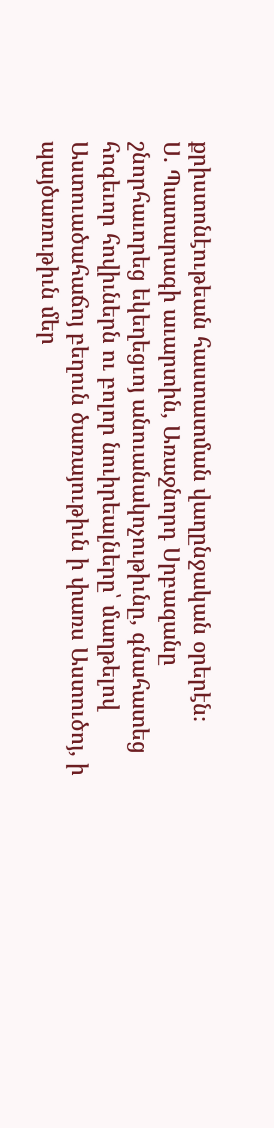քրիստոնէութեան հաստատման վաղընջական օրերէն։
Ս. Պատարագի աւարտին, Առաջնորդ Սրբազանը շնորհաւորեց եկեղեցւոյ անուանակոչութիւնը, գնահատեց հոգեւոր հովիւներն ու բոլոր նուիրեալները՝ մաղթելով Աստուածահաճոյ բեղուն ծառայութիւն ի փառս Աստուծոյ, ի պայծառութիւն մեր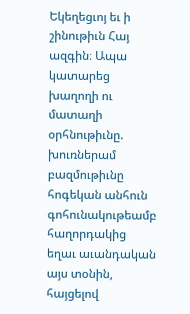Եկեղեցւոյ եւ ի շինութիւն Հայ ազգին։ Ապա կատարեց խաղողի ու մատաղի օրհնութիւնը. խուռներամ բազմութիւնը հոգեկան անհուն գոհունակութեամբ հաղորդակից եղաւ աւանդական այս տօնին, հայցելով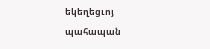եկեղեցւոյ պահապան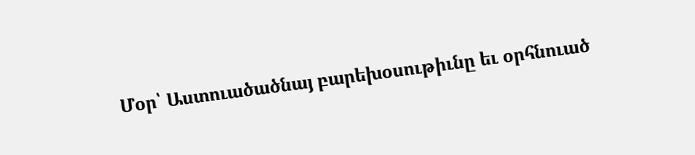Մօր՝ Աստուածածնայ բարեխօսութիւնը եւ օրհնուած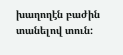խաղողէն բաժին տանելով տուն: